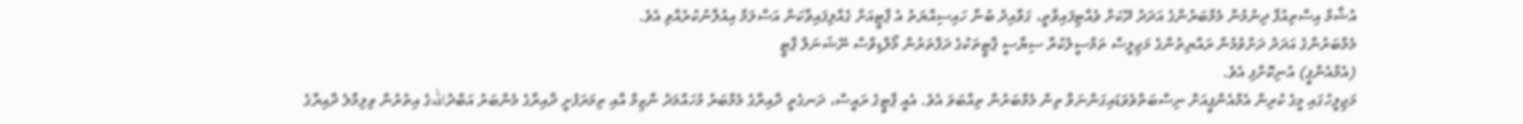އުޝާމް އިސްތިއުފާ ދިނުމުން މެމްބަރުންގެ އަދަދު ދޭކަށް ވެއްޓިފައިވާތީ، ގަވާއިދު ބުނާ ހައިސިއްޔަތު އެ ޕާޓީއަށް ގެއްލިފައިވާކަން އަސްލަމް އިއުލާނުކުރެއްވި އެވެ.
މެމްބަރުންގެ އަދަދު ދަށްވުމުން ރައްޔިތުންގެ މަޖިލީސް ތަމްސީލުކުރާ ސިޔާސީ ޕާޓީތަކުގެ ދަފްތަރުން މޯލްޑިވްސް ނޭޝަނަލް ޕާޓީ
(އެމްއެންޕީ) އުނިކޮށްފި އެވެ.
މަޖިލީހުގައި މީގެ ކުރިން އެމްއެންޕީއަށް ނިސްބަތްވެވަޑައިގަންނަވާ ތިން މެމްބަރުން ތިއްބަވަ އެވެ. އެއީ ޕާޓީގެ ރައީސް، ދަނގެތީ ދާއިރާގެ މެމްބަރު މުހައްމަދު ނާޒިމް އާއި ތިމަރަފުށީ ދާއިރާގެ މެންބަރު އަބްދުاللهގެ އިތުރުން ވިލިމާލެ ދާއިރާގެ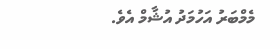މެމްބަރު އަހުމަދު އުޝާމް އެވެ.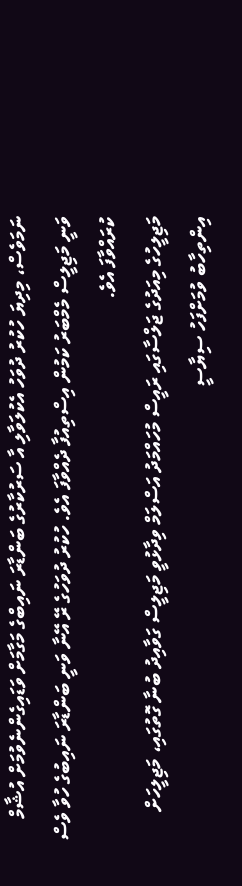ނަމަވެސް، މިދިޔަ ހުކުރު ދުވަހު އެކުލަވާލި އާ ސަރުކާރުގެ ބަންޑާރަ ނައިބްގެ މަގާމަށް ވަޑައިގެންނެވުމަށް އުޝާމް ވަނީ މަޖިލީސް މެމްބަރު ކަމުން އިސްތިއުފާ ދެއްވާފަ އެވެ. ހުކުރު ދުވަހުގެ ރޭ އޭނާ ވަނީ ބަންޑާރަ ނައިބުގެ ހުވާ ވެސް ކުރައްވާފަ އެވެ.
މަޖިލީހުގެ މިއަދުގެ ޖަލްސާގައި ރައީސް މުހައްމަދު އަސްލަމް ވިދާޅުވީ މަޖިލީސް ގަވާއިދު ބުނާ ގޮތުގައި، މަޖިލީހަށް އިންތިހާބު ވުމަށްފަހު ސިޔާސީ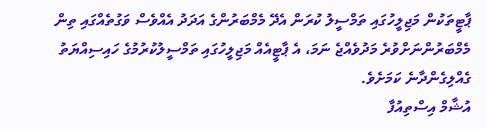ޕާޓީތަކުން މަޖިލީހުގައި ތަމްސީލު ކުރަން އެދޭ މެމްބަރުންގެ އަދަދު އެއްވެސް ވަގުތެއްގައި ތިން މެމްބަރުންނަށްވުރެ މަދުވެއްޖެ ނަމަ، އެ ޕާޓީއެއް މަޖިލީހުގައި ތަމްސީލުކުރުމުގެ ހައިސިއްޔަތު ގެއްލިގެންދާނެ ކަމަށެވެ.
އުޝާމް އިސްތިއުފާ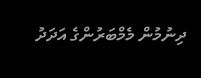ދިނުމުން މެމްބަރުންގެ އަދަދު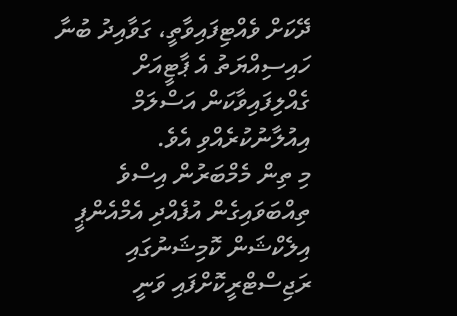ދޭކަށް ވެއްޓިފައިވާތީ، ގަވާއިދު ބުނާ ހައިސިއްޔަތު އެ ޕާޓީއަށް ގެއްލިފައިވާކަން އަސްލަމް އިއުލާނުކުރެއްވި އެވެ.
މި ތިން މެމްބަރުން އިސްވެ ތިއްބަވައިގެން އުފެއްދި އެމްއެންޕީ އިލެކްޝަން ކޮމިޝަނުގައި ރަޖިސްޓްރީކޮށްފައި ވަނީ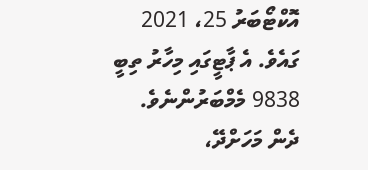އޮކްޓޯބަރު 25، 2021 ގައެވެ. އެ ޕާޓީގައި މިހާރު ތިބީ 9838 މެމްބަރުންނެވެ.
ދެން މަހަށްދޭ،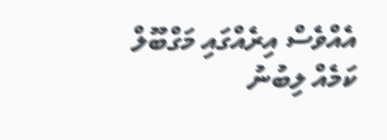އެއްވެސް އިރެއްގައި މަގްބޫލް ކަމެއް ލިބުނު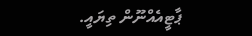ޕާޓީއެއްނޫން ތިޔައީ.